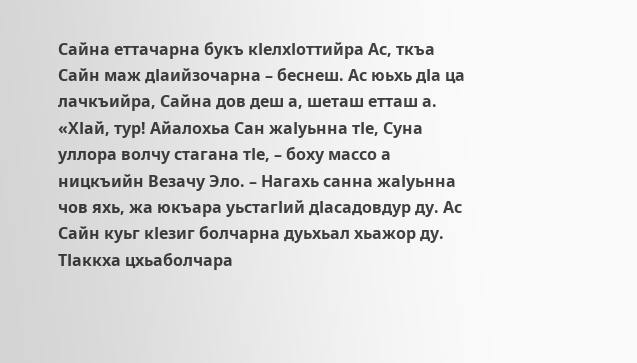Сайна еттачарна букъ кІелхІоттийра Ас, ткъа Сайн маж дІаийзочарна – беснеш. Ас юьхь дІа ца лачкъийра, Сайна дов деш а, шеташ етташ а.
«ХІай, тур! Айалохьа Сан жаІуьнна тІе, Суна уллора волчу стагана тІе, – боху массо а ницкъийн Везачу Эло. – Нагахь санна жаІуьнна чов яхь, жа юкъара уьстагІий дІасадовдур ду. Ас Сайн куьг кІезиг болчарна дуьхьал хьажор ду.
ТІаккха цхьаболчара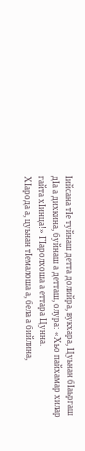Іийсана тІе туйнаш детта долийра, вукхара, Цуьнан бІаьргаш дІа а дихкина, буйнаш а детташ, олура: «Хьо пайхамар хилар гайта хІинца!» ГІаролхоша а еттара Цунна.
ХІарода а, цуьнан тІемалоша а, бела а бийлина,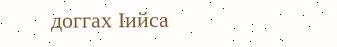доггах Іийса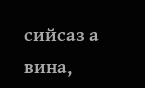сийсаз а вина,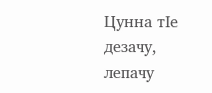Цунна тІе дезачу, лепачу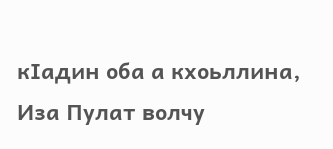кІадин оба а кхоьллина, Иза Пулат волчу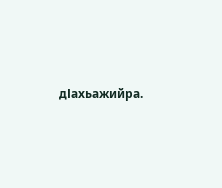дІахьажийра.